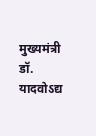मुख्यमंत्री डॉ. यादवोऽद्य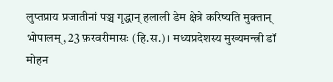लुप्तप्राय प्रजातीनां पञ्च गृद्धान् हलाली डेम क्षेत्रे करिष्यति मुक्तान्
भोपालम्, 23 फ़रवरीमासः (हि.स.)। मध्यप्रदेशस्य मुख्यमन्त्री डॉ मोहन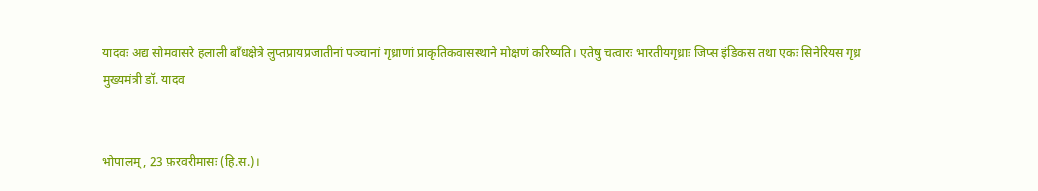यादवः अद्य सोमवासरे हलाली बाँधक्षेत्रे लुप्तप्रायप्रजातीनां पञ्चानां गृध्राणां प्राकृतिकवासस्थाने मोक्षणं करिष्यति। एतेषु चत्वारः भारतीयगृध्राः जिप्स इंडिकस तथा एकः सिनेरियस गृध्र
मुख्यमंत्री डॉ. यादव


भोपालम्, 23 फ़रवरीमासः (हि.स.)।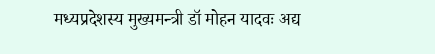मध्यप्रदेशस्य मुख्यमन्त्री डॉ मोहन यादवः अद्य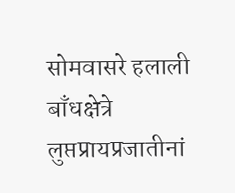सोमवासरे हलाली बाँधक्षेत्रे लुप्तप्रायप्रजातीनां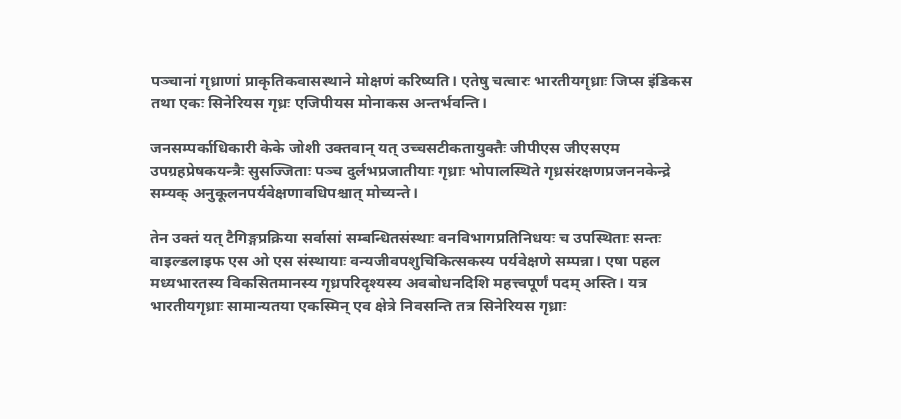पञ्चानां गृध्राणां प्राकृतिकवासस्थाने मोक्षणं करिष्यति। एतेषु चत्वारः भारतीयगृध्राः जिप्स इंडिकस तथा एकः सिनेरियस गृध्रः एजिपीयस मोनाकस अन्तर्भवन्ति।

जनसम्पर्काधिकारी केके जोशी उक्तवान् यत् उच्चसटीकतायुक्तैः जीपीएस जीएसएम उपग्रहप्रेषकयन्त्रैः सुसज्जिताः पञ्च दुर्लभप्रजातीयाः गृध्राः भोपालस्थिते गृध्रसंरक्षणप्रजननकेन्द्रे सम्यक् अनुकूलनपर्यवेक्षणावधिपश्चात् मोच्यन्ते।

तेन उक्तं यत् टैगिङ्गप्रक्रिया सर्वासां सम्बन्धितसंस्थाः वनविभागप्रतिनिधयः च उपस्थिताः सन्तः वाइल्डलाइफ एस ओ एस संस्थायाः वन्यजीवपशुचिकित्सकस्य पर्यवेक्षणे सम्पन्ना। एषा पहल मध्यभारतस्य विकसितमानस्य गृध्रपरिदृश्यस्य अवबोधनदिशि महत्त्वपूर्णं पदम् अस्ति। यत्र भारतीयगृध्राः सामान्यतया एकस्मिन् एव क्षेत्रे निवसन्ति तत्र सिनेरियस गृध्राः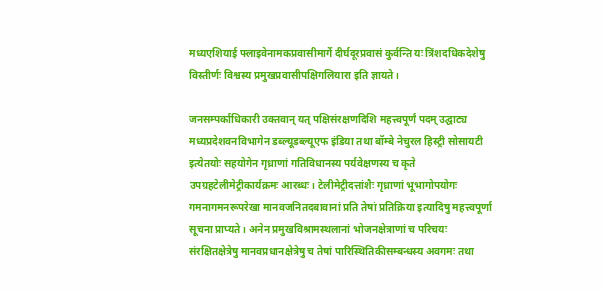मध्यएशियाई फ्लाइवेनामकप्रवासीमार्गे दीर्घदूरप्रवासं कुर्वन्ति यः त्रिंशदधिकदेशेषु विस्तीर्णः विश्वस्य प्रमुखप्रवासीपक्षिगलियारा इति ज्ञायते।

जनसम्पर्काधिकारी उक्तवान् यत् पक्षिसंरक्षणदिशि महत्त्वपूर्णं पदम् उद्घाट्य मध्यप्रदेशवनविभागेन डब्ल्यूडब्ल्यूएफ इंडिया तथा बॉम्बे नेचुरल हिस्ट्री सोसायटी इत्येतयोः सहयोगेन गृध्राणां गतिविधानस्य पर्यवेक्षणस्य च कृते उपग्रहटेलीमेट्रीकार्यक्रमः आरब्धः। टेलीमेट्रीदत्तांशैः गृध्राणां भूभागोपयोगः गमनागमनरूपरेखा मानवजनितदबावानां प्रति तेषां प्रतिक्रिया इत्यादिषु महत्त्वपूर्णा सूचना प्राप्यते। अनेन प्रमुखविश्रामस्थलानां भोजनक्षेत्राणां च परिचयः संरक्षितक्षेत्रेषु मानवप्रधानक्षेत्रेषु च तेषां पारिस्थितिकीसम्बन्धस्य अवगमः तथा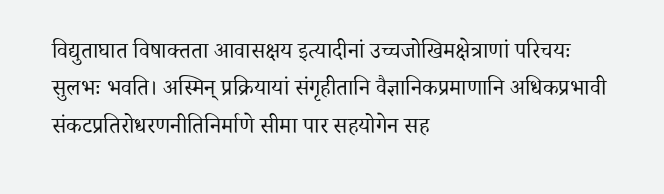विद्युताघात विषाक्तता आवासक्षय इत्यादीनां उच्चजोखिमक्षेत्राणां परिचयः सुलभः भवति। अस्मिन् प्रक्रियायां संगृहीतानि वैज्ञानिकप्रमाणानि अधिकप्रभावी संकटप्रतिरोधरणनीतिनिर्माणे सीमा पार सहयोगेन सह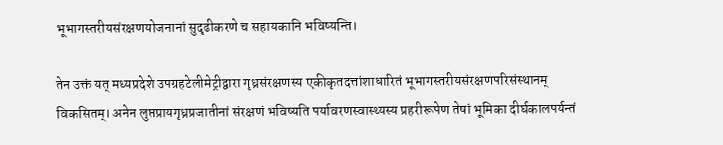भूभागस्तरीयसंरक्षणयोजनानां सुदृढीकरणे च सहायकानि भविष्यन्ति।

तेन उक्तं यत् मध्यप्रदेशे उपग्रहटेलीमेट्रीद्वारा गृध्रसंरक्षणस्य एकीकृतदत्तांशाधारितं भूभागस्तरीयसंरक्षणपरिसंस्थानम् विकसितम्। अनेन लुप्तप्रायगृध्रप्रजातीनां संरक्षणं भविष्यति पर्यावरणस्वास्थ्यस्य प्रहरीरूपेण तेषां भूमिका दीर्घकालपर्यन्तं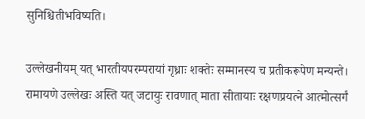सुनिश्चितीभविष्यति।

उल्लेखनीयम् यत् भारतीयपरम्परायां गृध्राः शक्तेः सम्मानस्य च प्रतीकरूपेण मन्यन्ते। रामायणे उल्लेखः अस्ति यत् जटायुः रावणात् माता सीतायाः रक्षणप्रयत्ने आत्मोत्सर्गं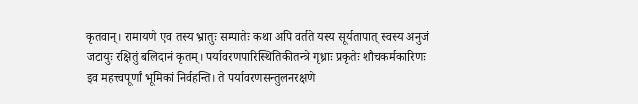कृतवान्। रामायणे एव तस्य भ्रातुः सम्पातेः कथा अपि वर्तते यस्य सूर्यतापात् स्वस्य अनुजं जटायुः रक्षितुं बलिदानं कृतम्। पर्यावरणपारिस्थितिकीतन्त्रे गृध्राः प्रकृतेः शौचकर्मकारिणः इव महत्त्वपूर्णां भूमिकां निर्वहन्ति। ते पर्यावरणसन्तुलनरक्षणे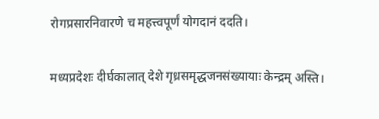रोगप्रसारनिवारणे च महत्त्वपूर्णं योगदानं ददति।

मध्यप्रदेशः दीर्घकालात् देशे गृध्रसमृद्धजनसंख्यायाः केन्द्रम् अस्ति।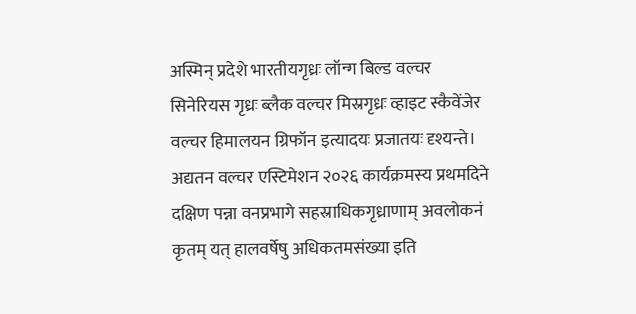अस्मिन् प्रदेशे भारतीयगृध्रः लॉन्ग बिल्ड वल्चर सिनेरियस गृध्रः ब्लैक वल्चर मिस्रगृध्रः व्हाइट स्कैवेंजेर वल्चर हिमालयन ग्रिफॉन इत्यादयः प्रजातयः दृश्यन्ते। अद्यतन वल्चर एस्टिमेशन २०२६ कार्यक्रमस्य प्रथमदिने दक्षिण पन्ना वनप्रभागे सहस्राधिकगृध्राणाम् अवलोकनं कृतम् यत् हालवर्षेषु अधिकतमसंख्या इति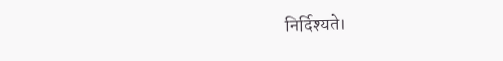निर्दिश्यते।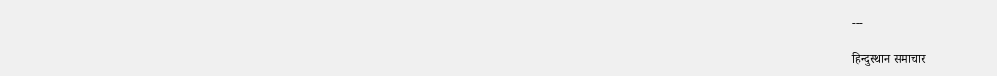---

हिन्दुस्थान समाचार